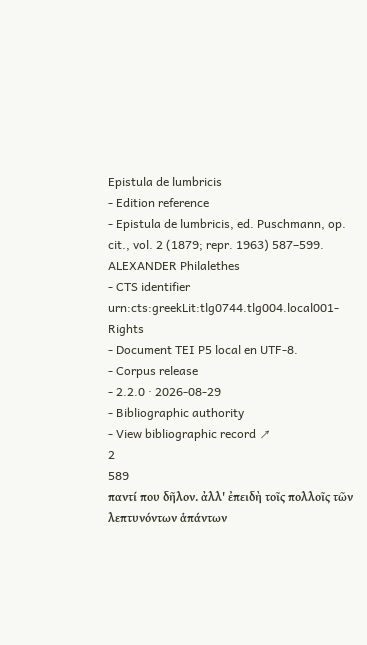Epistula de lumbricis
- Edition reference
- Epistula de lumbricis, ed. Puschmann, op. cit., vol. 2 (1879; repr. 1963) 587–599. ALEXANDER Philalethes
- CTS identifier
urn:cts:greekLit:tlg0744.tlg004.local001- Rights
- Document TEI P5 local en UTF-8.
- Corpus release
- 2.2.0 · 2026-08-29
- Bibliographic authority
- View bibliographic record ↗
2
589
παντί που δῆλον. ἀλλ' ἐπειδὴ τοῖς πολλοῖς τῶν λεπτυνόντων ἁπάντων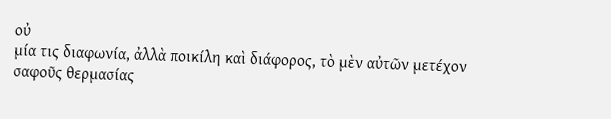οὐ
μία τις διαφωνία, ἀλλὰ ποικίλη καὶ διάφορος, τὸ μὲν αὐτῶν μετέχον
σαφοῦς θερμασίας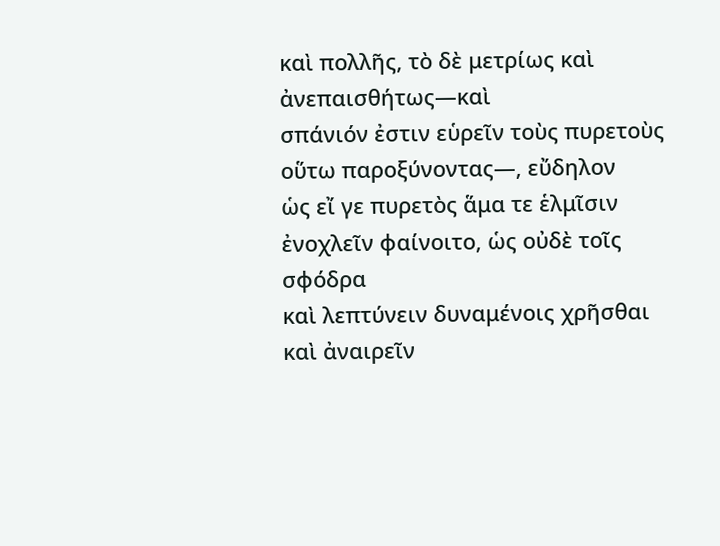καὶ πολλῆς, τὸ δὲ μετρίως καὶ ἀνεπαισθήτως—καὶ
σπάνιόν ἐστιν εὑρεῖν τοὺς πυρετοὺς οὕτω παροξύνοντας—, εὔδηλον
ὡς εἴ γε πυρετὸς ἅμα τε ἑλμῖσιν ἐνοχλεῖν φαίνοιτο, ὡς οὐδὲ τοῖς σφόδρα
καὶ λεπτύνειν δυναμένοις χρῆσθαι καὶ ἀναιρεῖν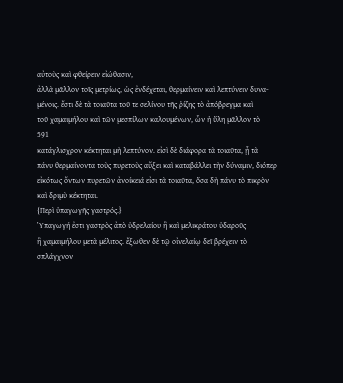αὐτοὺς καὶ φθείρειν εἰώθασιν,
ἀλλὰ μᾶλλον τοῖς μετρίως, ὡς ἐνδέχεται, θερμαίνειν καὶ λεπτύνειν δυνα-
μένοις. ἔστι δὲ τὰ τοιαῦτα τοῦ τε σελίνου τῆς ῥίζης τὸ ἀπόβρεγμα καὶ
τοῦ χαμαιμήλου καὶ τῶν μεσπίλων καλουμένων, ὧν ἡ ὕλη μᾶλλον τὸ
591
κατάγλισχρον κέκτηται μὴ λεπτύνον. εἰσὶ δὲ διάφορα τὰ τοιαῦτα, ᾗ τὰ
πάνυ θερμαίνοντα τοὺς πυρετοὺς αὔξει καὶ καταβάλλει τὴν δύναμιν, διόπερ
εἰκότως ὄντων πυρετῶν ἀνοίκειά εἰσι τὰ τοιαῦτα, ὅσα δὴ πάνυ τὸ πικρὸν
καὶ δριμὺ κέκτηται.
{Περὶ ὑπαγωγῆς γαστρός.}
Ὑπαγωγή ἐστι γαστρὸς ἀπὸ ὑδρελαίου ἢ καὶ μελικράτου ὑδαροῦς
ἢ χαμαιμήλου μετὰ μέλιτος. ἔξωθεν δὲ τῷ οἰνελαίῳ δεῖ βρέχειν τὸ
σπλάγχνον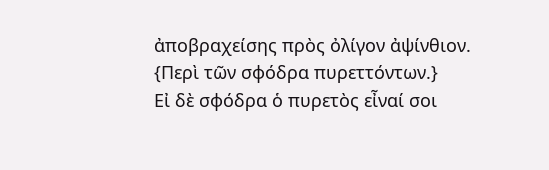ἀποβραχείσης πρὸς ὀλίγον ἀψίνθιον.
{Περὶ τῶν σφόδρα πυρεττόντων.}
Εἰ δὲ σφόδρα ὁ πυρετὸς εἶναί σοι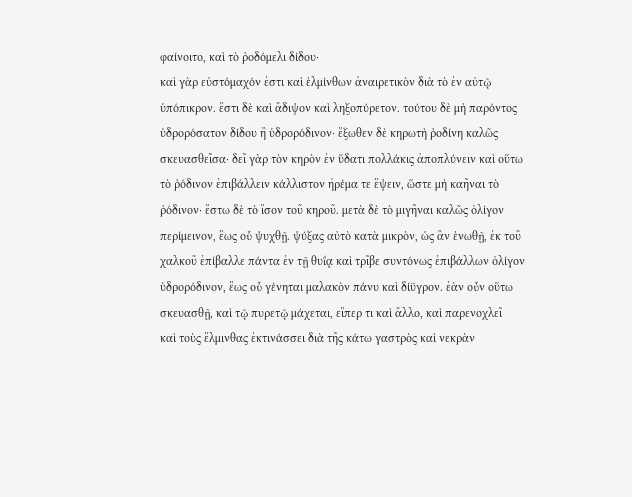φαίνοιτο, καὶ τὸ ῥοδόμελι δίδου·
καὶ γὰρ εὐστόμαχόν ἐστι καὶ ἑλμίνθων ἀναιρετικὸν διὰ τὸ ἐν αὐτῷ
ὑπόπικρον. ἔστι δὲ καὶ ἄδιψον καὶ ληξοπύρετον. τούτου δὲ μὴ παρόντος
ὑδρορόσατον δίδου ἢ ὑδρορόδινον· ἔξωθεν δὲ κηρωτὴ ῥοδίνη καλῶς
σκευασθεῖσα· δεῖ γὰρ τὸν κηρὸν ἐν ὕδατι πολλάκις ἀποπλύνειν καὶ οὕτω
τὸ ῥόδινον ἐπιβάλλειν κάλλιστον ἠρέμα τε ἕψειν, ὥστε μὴ καῆναι τὸ
ῥόδινον· ἔστω δὲ τὸ ἴσον τοῦ κηροῦ. μετὰ δὲ τὸ μιγῆναι καλῶς ὀλίγον
περίμεινον, ἕως οὗ ψυχθῇ. ψύξας αὐτὸ κατὰ μικρὸν, ὡς ἂν ἑνωθῇ, ἐκ τοῦ
χαλκοῦ ἐπίβαλλε πάντα ἐν τῇ θυΐᾳ καὶ τρῖβε συντόνως ἐπιβάλλων ὀλίγον
ὑδρορόδινον, ἕως οὗ γένηται μαλακὸν πάνυ καὶ δίϋγρον. ἐὰν οὖν οὕτω
σκευασθῇ, καὶ τῷ πυρετῷ μάχεται, εἴπερ τι καὶ ἄλλο, καὶ παρενοχλεῖ
καὶ τοὺς ἕλμινθας ἐκτινάσσει διὰ τῆς κάτω γαστρὸς καὶ νεκρὰν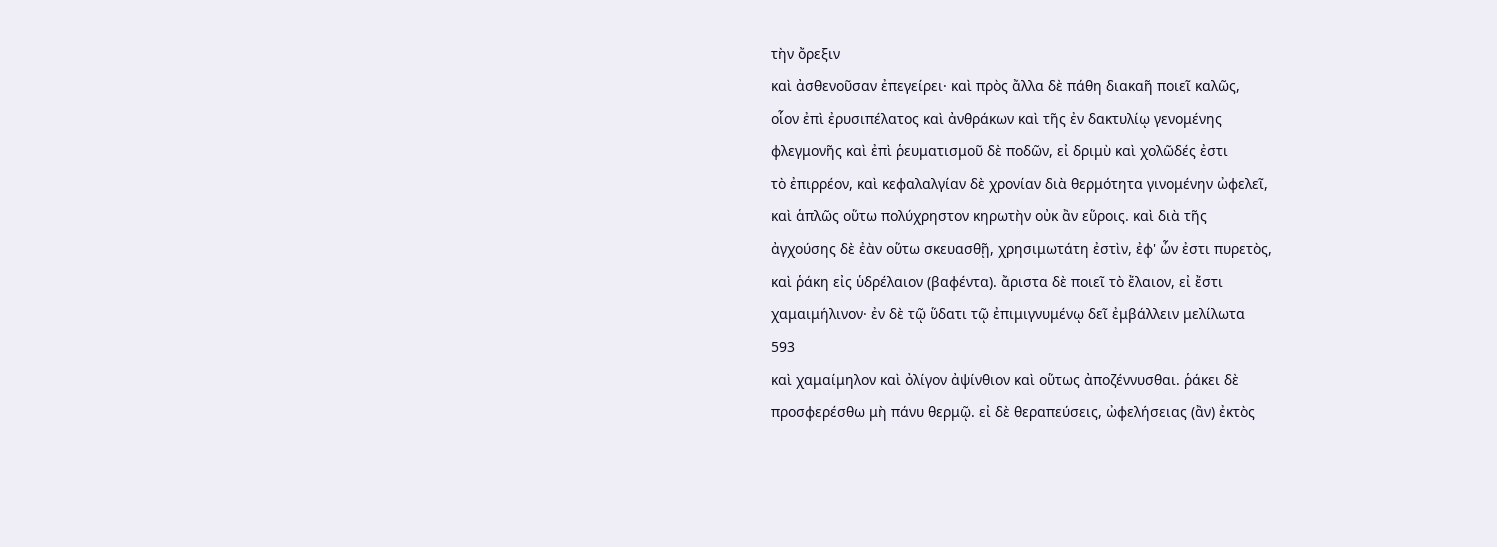τὴν ὄρεξιν
καὶ ἀσθενοῦσαν ἐπεγείρει· καὶ πρὸς ἄλλα δὲ πάθη διακαῆ ποιεῖ καλῶς,
οἷον ἐπὶ ἐρυσιπέλατος καὶ ἀνθράκων καὶ τῆς ἐν δακτυλίῳ γενομένης
φλεγμονῆς καὶ ἐπὶ ῥευματισμοῦ δὲ ποδῶν, εἰ δριμὺ καὶ χολῶδές ἐστι
τὸ ἐπιρρέον, καὶ κεφαλαλγίαν δὲ χρονίαν διὰ θερμότητα γινομένην ὠφελεῖ,
καὶ ἁπλῶς οὕτω πολύχρηστον κηρωτὴν οὐκ ἂν εὕροις. καὶ διὰ τῆς
ἀγχούσης δὲ ἐὰν οὕτω σκευασθῇ, χρησιμωτάτη ἐστὶν, ἐφ' ὧν ἐστι πυρετὸς,
καὶ ῥάκη εἰς ὑδρέλαιον (βαφέντα). ἄριστα δὲ ποιεῖ τὸ ἔλαιον, εἰ ἔστι
χαμαιμήλινον· ἐν δὲ τῷ ὕδατι τῷ ἐπιμιγνυμένῳ δεῖ ἐμβάλλειν μελίλωτα
593
καὶ χαμαίμηλον καὶ ὀλίγον ἀψίνθιον καὶ οὕτως ἀποζέννυσθαι. ῥάκει δὲ
προσφερέσθω μὴ πάνυ θερμῷ. εἰ δὲ θεραπεύσεις, ὠφελήσειας (ἂν) ἐκτὸς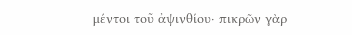μέντοι τοῦ ἀψινθίου· πικρῶν γὰρ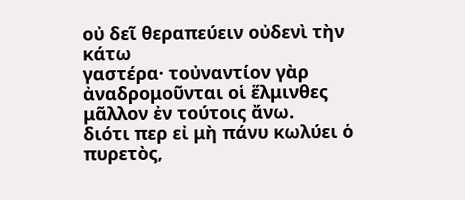οὐ δεῖ θεραπεύειν οὐδενὶ τὴν κάτω
γαστέρα· τοὐναντίον γὰρ ἀναδρομοῦνται οἱ ἕλμινθες μᾶλλον ἐν τούτοις ἄνω.
διότι περ εἰ μὴ πάνυ κωλύει ὁ πυρετὸς,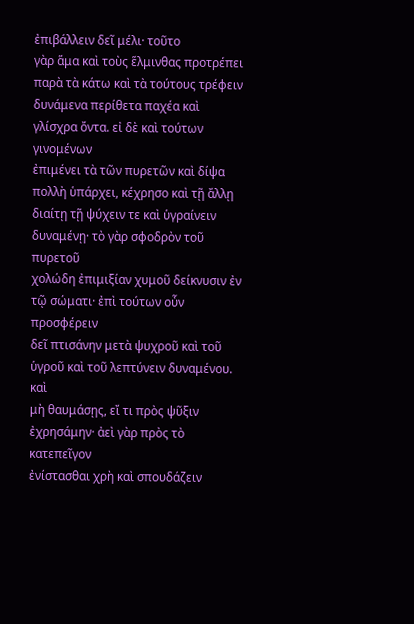ἐπιβάλλειν δεῖ μέλι· τοῦτο
γὰρ ἅμα καὶ τοὺς ἕλμινθας προτρέπει παρὰ τὰ κάτω καὶ τὰ τούτους τρέφειν
δυνάμενα περίθετα παχέα καὶ γλίσχρα ὄντα. εἰ δὲ καὶ τούτων γινομένων
ἐπιμένει τὰ τῶν πυρετῶν καὶ δίψα πολλὴ ὑπάρχει, κέχρησο καὶ τῇ ἄλλῃ
διαίτῃ τῇ ψύχειν τε καὶ ὑγραίνειν δυναμένῃ· τὸ γὰρ σφοδρὸν τοῦ πυρετοῦ
χολώδη ἐπιμιξίαν χυμοῦ δείκνυσιν ἐν τῷ σώματι· ἐπὶ τούτων οὖν προσφέρειν
δεῖ πτισάνην μετὰ ψυχροῦ καὶ τοῦ ὑγροῦ καὶ τοῦ λεπτύνειν δυναμένου. καὶ
μὴ θαυμάσῃς, εἴ τι πρὸς ψῦξιν ἐχρησάμην· ἀεὶ γὰρ πρὸς τὸ κατεπεῖγον
ἐνίστασθαι χρὴ καὶ σπουδάζειν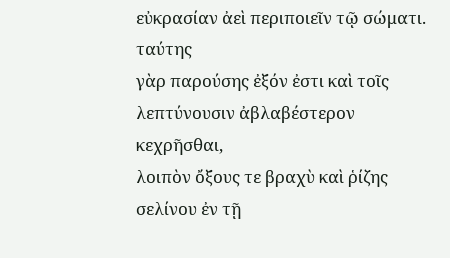εὐκρασίαν ἀεὶ περιποιεῖν τῷ σώματι. ταύτης
γὰρ παρούσης ἐξόν ἐστι καὶ τοῖς λεπτύνουσιν ἀβλαβέστερον κεχρῆσθαι,
λοιπὸν ὄξους τε βραχὺ καὶ ῥίζης σελίνου ἐν τῇ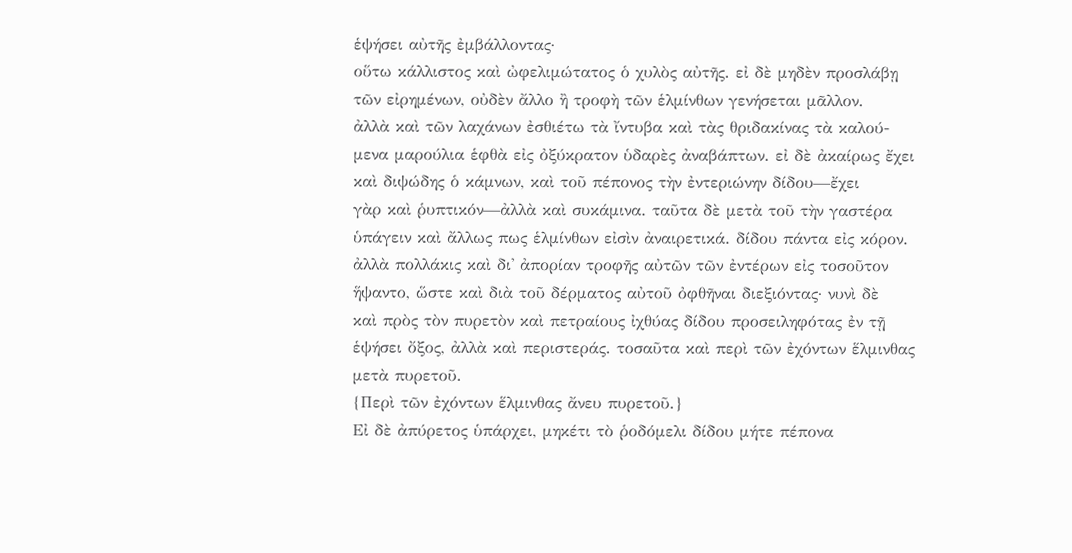ἑψήσει αὐτῆς ἐμβάλλοντας·
οὕτω κάλλιστος καὶ ὠφελιμώτατος ὁ χυλὸς αὐτῆς. εἰ δὲ μηδὲν προσλάβῃ
τῶν εἰρημένων, οὐδὲν ἄλλο ἢ τροφὴ τῶν ἑλμίνθων γενήσεται μᾶλλον.
ἀλλὰ καὶ τῶν λαχάνων ἐσθιέτω τὰ ἴντυβα καὶ τὰς θριδακίνας τὰ καλού-
μενα μαρούλια ἑφθὰ εἰς ὀξύκρατον ὑδαρὲς ἀναβάπτων. εἰ δὲ ἀκαίρως ἔχει
καὶ διψώδης ὁ κάμνων, καὶ τοῦ πέπονος τὴν ἐντεριώνην δίδου—ἔχει
γὰρ καὶ ῥυπτικόν—ἀλλὰ καὶ συκάμινα. ταῦτα δὲ μετὰ τοῦ τὴν γαστέρα
ὑπάγειν καὶ ἄλλως πως ἑλμίνθων εἰσὶν ἀναιρετικά. δίδου πάντα εἰς κόρον.
ἀλλὰ πολλάκις καὶ δι' ἀπορίαν τροφῆς αὐτῶν τῶν ἐντέρων εἰς τοσοῦτον
ἥψαντο, ὥστε καὶ διὰ τοῦ δέρματος αὐτοῦ ὀφθῆναι διεξιόντας· νυνὶ δὲ
καὶ πρὸς τὸν πυρετὸν καὶ πετραίους ἰχθύας δίδου προσειληφότας ἐν τῇ
ἑψήσει ὄξος, ἀλλὰ καὶ περιστεράς. τοσαῦτα καὶ περὶ τῶν ἐχόντων ἕλμινθας
μετὰ πυρετοῦ.
{Περὶ τῶν ἐχόντων ἕλμινθας ἄνευ πυρετοῦ.}
Εἰ δὲ ἀπύρετος ὑπάρχει, μηκέτι τὸ ῥοδόμελι δίδου μήτε πέπονα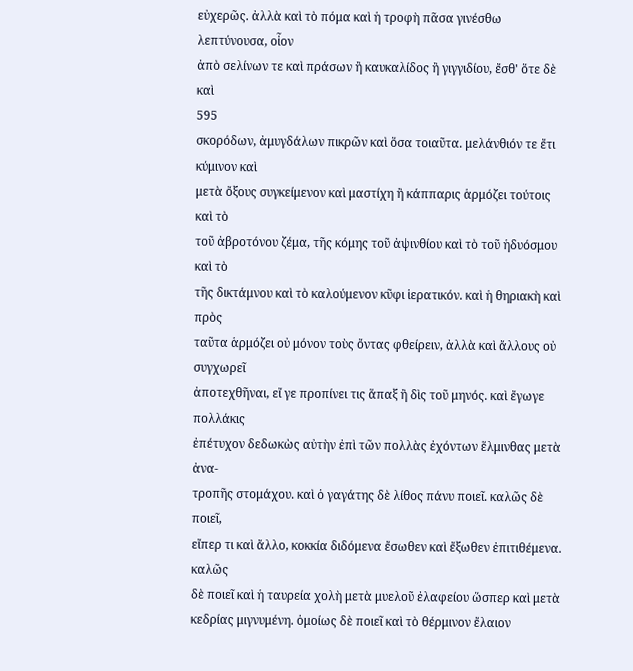εὐχερῶς. ἀλλὰ καὶ τὸ πόμα καὶ ἡ τροφὴ πᾶσα γινέσθω λεπτύνουσα, οἷον
ἀπὸ σελίνων τε καὶ πράσων ἢ καυκαλίδος ἢ γιγγιδίου, ἔσθ' ὅτε δὲ καὶ
595
σκορόδων, ἀμυγδάλων πικρῶν καὶ ὅσα τοιαῦτα. μελάνθιόν τε ἔτι κύμινον καὶ
μετὰ ὄξους συγκείμενον καὶ μαστίχη ἢ κάππαρις ἁρμόζει τούτοις καὶ τὸ
τοῦ ἀβροτόνου ζέμα, τῆς κόμης τοῦ ἀψινθίου καὶ τὸ τοῦ ἡδυόσμου καὶ τὸ
τῆς δικτάμνου καὶ τὸ καλούμενον κῦφι ἱερατικόν. καὶ ἡ θηριακὴ καὶ πρὸς
ταῦτα ἁρμόζει οὐ μόνον τοὺς ὄντας φθείρειν, ἀλλὰ καὶ ἄλλους οὐ συγχωρεῖ
ἀποτεχθῆναι, εἴ γε προπίνει τις ἅπαξ ἢ δὶς τοῦ μηνός. καὶ ἔγωγε πολλάκις
ἐπέτυχον δεδωκὼς αὐτὴν ἐπὶ τῶν πολλὰς ἐχόντων ἕλμινθας μετὰ ἀνα-
τροπῆς στομάχου. καὶ ὁ γαγάτης δὲ λίθος πάνυ ποιεῖ. καλῶς δὲ ποιεῖ,
εἴπερ τι καὶ ἄλλο, κοκκία διδόμενα ἔσωθεν καὶ ἔξωθεν ἐπιτιθέμενα. καλῶς
δὲ ποιεῖ καὶ ἡ ταυρεία χολὴ μετὰ μυελοῦ ἐλαφείου ὥσπερ καὶ μετὰ
κεδρίας μιγνυμένη. ὁμοίως δὲ ποιεῖ καὶ τὸ θέρμινον ἔλαιον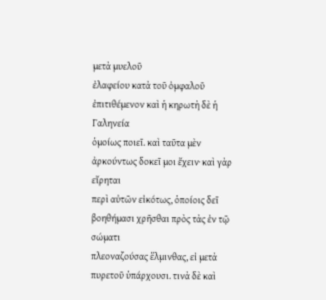μετὰ μυελοῦ
ἐλαφείου κατὰ τοῦ ὀμφαλοῦ ἐπιτιθέμενον καὶ ἡ κηρωτὴ δὲ ἡ Γαληνεία
ὁμοίως ποιεῖ. καὶ ταῦτα μὲν ἀρκούντως δοκεῖ μοι ἔχειν· καὶ γὰρ εἴρηται
περὶ αὐτῶν εἰκότως, ὁποίοις δεῖ βοηθήμασι χρῆσθαι πρὸς τὰς ἐν τῷ σώματι
πλεοναζούσας ἕλμινθας, εἰ μετὰ πυρετοῦ ὑπάρχουσι. τινὰ δὲ καὶ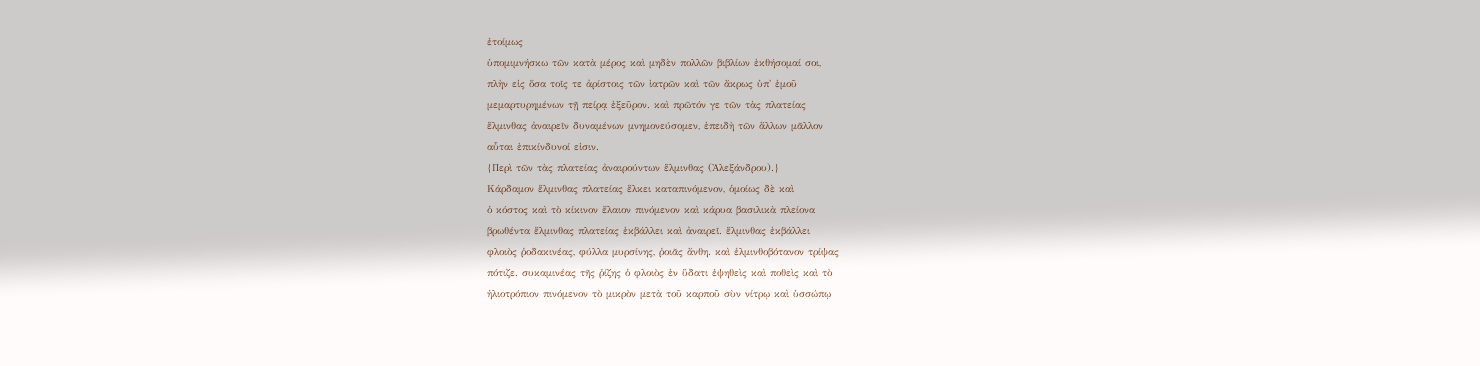ἑτοίμως
ὑπομιμνήσκω τῶν κατὰ μέρος καὶ μηδὲν πολλῶν βιβλίων ἐκθήσομαί σοι,
πλὴν εἰς ὅσα τοῖς τε ἀρίστοις τῶν ἰατρῶν καὶ τῶν ἄκρως ὑπ' ἐμοῦ
μεμαρτυρημένων τῇ πείρᾳ ἐξεῦρον. καὶ πρῶτόν γε τῶν τὰς πλατείας
ἕλμινθας ἀναιρεῖν δυναμένων μνημονεύσομεν, ἐπειδὴ τῶν ἄλλων μᾶλλον
αὗται ἐπικίνδυνοί εἰσιν.
{Περὶ τῶν τὰς πλατείας ἀναιρούντων ἕλμινθας (Ἀλεξάνδρου).}
Κάρδαμον ἕλμινθας πλατείας ἕλκει καταπινόμενον, ὁμοίως δὲ καὶ
ὁ κόστος καὶ τὸ κίκινον ἔλαιον πινόμενον καὶ κάρυα βασιλικὰ πλείονα
βρωθέντα ἕλμινθας πλατείας ἐκβάλλει καὶ ἀναιρεῖ. ἕλμινθας ἐκβάλλει
φλοιὸς ῥοδακινέας, φύλλα μυρσίνης, ῥοιᾶς ἄνθη. καὶ ἑλμινθοβότανον τρίψας
πότιζε. συκαμινέας τῆς ῥίζης ὁ φλοιὸς ἐν ὕδατι ἑψηθεὶς καὶ ποθεὶς καὶ τὸ
ἡλιοτρόπιον πινόμενον τὸ μικρὸν μετὰ τοῦ καρποῦ σὺν νίτρῳ καὶ ὑσσώπῳ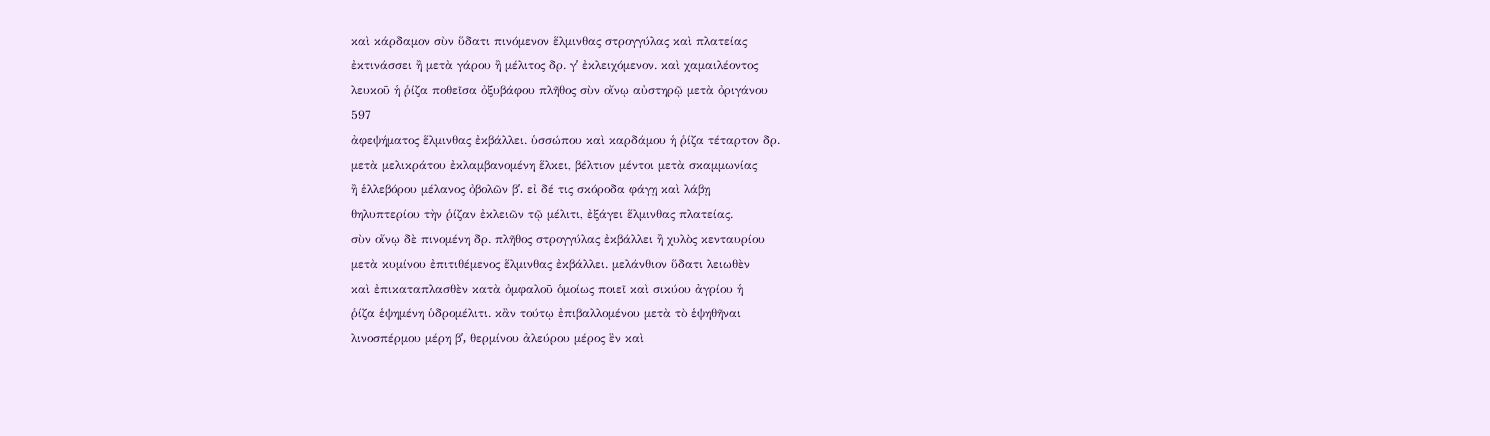καὶ κάρδαμον σὺν ὕδατι πινόμενον ἕλμινθας στρογγύλας καὶ πλατείας
ἐκτινάσσει ἢ μετὰ γάρου ἢ μέλιτος δρ. γʹ ἐκλειχόμενον. καὶ χαμαιλέοντος
λευκοῦ ἡ ῥίζα ποθεῖσα ὀξυβάφου πλῆθος σὺν οἴνῳ αὐστηρῷ μετὰ ὀριγάνου
597
ἀφεψήματος ἕλμινθας ἐκβάλλει. ὑσσώπου καὶ καρδάμου ἡ ῥίζα τέταρτον δρ.
μετὰ μελικράτου ἐκλαμβανομένη ἕλκει, βέλτιον μέντοι μετὰ σκαμμωνίας
ἢ ἑλλεβόρου μέλανος ὀβολῶν βʹ. εἰ δέ τις σκόροδα φάγῃ καὶ λάβῃ
θηλυπτερίου τὴν ῥίζαν ἐκλειῶν τῷ μέλιτι, ἐξάγει ἕλμινθας πλατείας.
σὺν οἴνῳ δὲ πινομένη δρ. πλῆθος στρογγύλας ἐκβάλλει ἢ χυλὸς κενταυρίου
μετὰ κυμίνου ἐπιτιθέμενος ἕλμινθας ἐκβάλλει. μελάνθιον ὕδατι λειωθὲν
καὶ ἐπικαταπλασθὲν κατὰ ὀμφαλοῦ ὁμοίως ποιεῖ καὶ σικύου ἀγρίου ἡ
ῥίζα ἑψημένη ὑδρομέλιτι. κἂν τούτῳ ἐπιβαλλομένου μετὰ τὸ ἑψηθῆναι
λινοσπέρμου μέρη βʹ, θερμίνου ἀλεύρου μέρος ἓν καὶ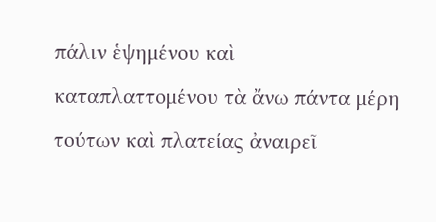πάλιν ἑψημένου καὶ
καταπλαττομένου τὰ ἄνω πάντα μέρη τούτων καὶ πλατείας ἀναιρεῖ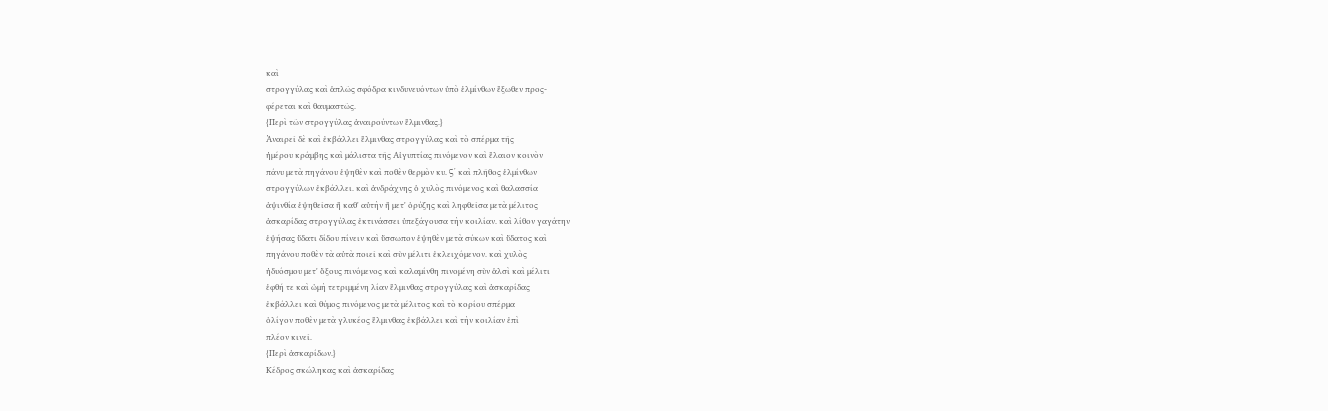καὶ
στρογγύλας καὶ ἁπλῶς σφόδρα κινδυνευόντων ὑπὸ ἑλμίνθων ἔξωθεν προς-
φέρεται καὶ θαυμαστῶς.
{Περὶ τῶν στρογγύλας ἀναιρούντων ἕλμινθας.}
Ἀναιρεῖ δὲ καὶ ἐκβάλλει ἕλμινθας στρογγύλας καὶ τὸ σπέρμα τῆς
ἡμέρου κράμβης καὶ μάλιστα τῆς Αἰγυπτίας πινόμενον καὶ ἔλαιον κοινὸν
πάνυ μετὰ πηγάνου ἑψηθὲν καὶ ποθὲν θερμὸν κυ. Ϛʹ καὶ πλῆθος ἑλμίνθων
στρογγύλων ἐκβάλλει. καὶ ἀνδράχνης ὁ χυλὸς πινόμενος καὶ θαλασσία
ἀψινθία ἑψηθεῖσα ἢ καθ' αὑτὴν ἢ μετ' ὀρύζης καὶ ληφθεῖσα μετὰ μέλιτος
ἀσκαρίδας στρογγύλας ἐκτινάσσει ὑπεξάγουσα τὴν κοιλίαν. καὶ λίθον γαγάτην
ἑψήσας ὕδατι δίδου πίνειν καὶ ὕσσωπον ἑψηθὲν μετὰ σύκων καὶ ὕδατος καὶ
πηγάνου ποθὲν τὰ αὐτὰ ποιεῖ καὶ σὺν μέλιτι ἐκλειχόμενον. καὶ χυλὸς
ἡδυόσμου μετ' ὄξους πινόμενος καὶ καλαμίνθη πινομένη σὺν ἁλσὶ καὶ μέλιτι
ἑφθή τε καὶ ὠμὴ τετριμμένη λίαν ἕλμινθας στρογγύλας καὶ ἀσκαρίδας
ἐκβάλλει καὶ θύμος πινόμενος μετὰ μέλιτος καὶ τὸ κορίου σπέρμα
ὀλίγον ποθὲν μετὰ γλυκέος ἕλμινθας ἐκβάλλει καὶ τὴν κοιλίαν ἐπὶ
πλέον κινεῖ.
{Περὶ ἀσκαρίδων.}
Κέδρος σκώληκας καὶ ἀσκαρίδας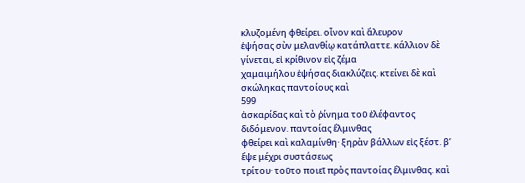κλυζομένη φθείρει. οἶνον καὶ ἄλευρον
ἑψήσας σὺν μελανθίῳ κατάπλαττε. κάλλιον δὲ γίνεται, εἰ κρίθινον εἰς ζέμα
χαμαιμήλου ἑψήσας διακλύζεις. κτείνει δὲ καὶ σκώληκας παντοίους καὶ
599
ἀσκαρίδας καὶ τὸ ῥίνημα τοῦ ἐλέφαντος διδόμενον. παντοίας ἕλμινθας
φθείρει καὶ καλαμίνθη· ξηρὰν βάλλων εἰς ξέστ. βʹ ἕψε μέχρι συστάσεως
τρίτου· τοῦτο ποιεῖ πρὸς παντοίας ἕλμινθας. καὶ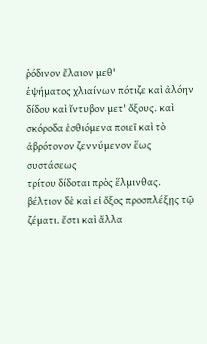ῥόδινον ἔλαιον μεθ'
ἑψήματος χλιαίνων πότιζε καὶ ἀλόην δίδου καὶ ἴντυβον μετ' ὄξους. καὶ
σκόροδα ἐσθιόμενα ποιεῖ καὶ τὸ ἀβρότονον ζεννύμενον ἕως συστάσεως
τρίτου δίδοται πρὸς ἕλμινθας. βέλτιον δὲ καὶ εἰ ὄξος προσπλέξῃς τῷ
ζέματι. ἔστι καὶ ἄλλα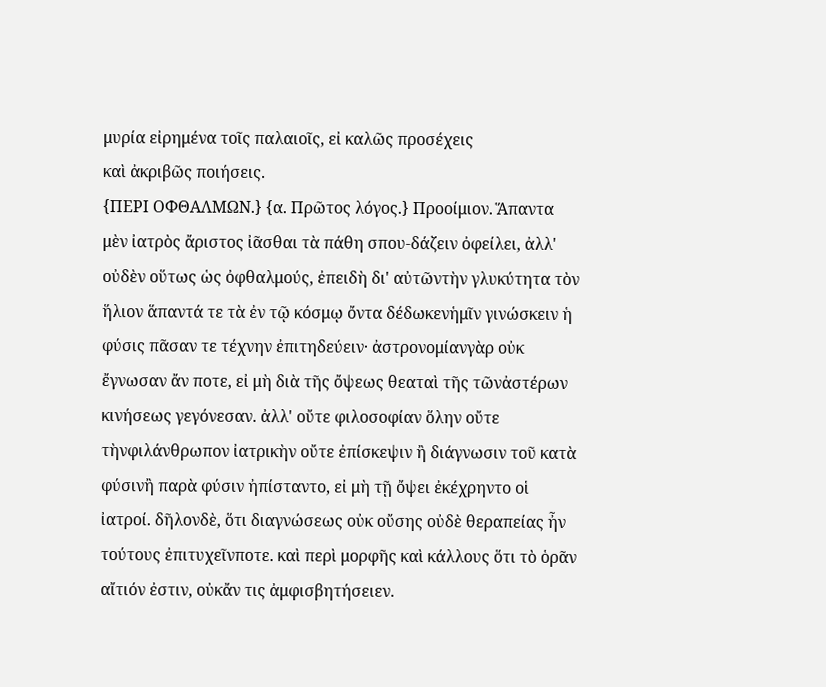μυρία εἰρημένα τοῖς παλαιοῖς, εἰ καλῶς προσέχεις
καὶ ἀκριβῶς ποιήσεις.
{ΠΕΡΙ ΟΦΘΑΛΜΩΝ.} {α. Πρῶτος λόγος.} Προοίμιον. Ἅπαντα μὲν ἰατρὸς ἄριστος ἰᾶσθαι τὰ πάθη σπου-δάζειν ὀφείλει, ἀλλ' οὐδὲν οὕτως ὡς ὀφθαλμούς, ἐπειδὴ δι' αὐτῶντὴν γλυκύτητα τὸν ἥλιον ἅπαντά τε τὰ ἐν τῷ κόσμῳ ὄντα δέδωκενἡμῖν γινώσκειν ἡ φύσις πᾶσαν τε τέχνην ἐπιτηδεύειν· ἀστρονομίανγὰρ οὐκ ἔγνωσαν ἄν ποτε, εἰ μὴ διὰ τῆς ὄψεως θεαταὶ τῆς τῶνἀστέρων κινήσεως γεγόνεσαν. ἀλλ' οὔτε φιλοσοφίαν ὅλην οὔτε τὴνφιλάνθρωπον ἰατρικὴν οὔτε ἐπίσκεψιν ἢ διάγνωσιν τοῦ κατὰ φύσινἢ παρὰ φύσιν ἠπίσταντο, εἰ μὴ τῇ ὄψει ἐκέχρηντο οἱ ἰατροί. δῆλονδὲ, ὅτι διαγνώσεως οὐκ οὔσης οὐδὲ θεραπείας ἦν τούτους ἐπιτυχεῖνποτε. καὶ περὶ μορφῆς καὶ κάλλους ὅτι τὸ ὁρᾶν αἴτιόν ἐστιν, οὐκἄν τις ἀμφισβητήσειεν.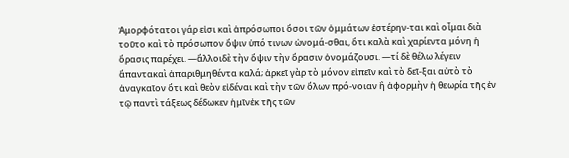Ἀμορφότατοι γάρ εἰσι καὶ ἀπρόσωποι ὅσοι τῶν ὀμμάτων ἐστέρην-ται καὶ οἶμαι διὰ τοῦτο καὶ τὸ πρόσωπον ὄψιν ὑπό τινων ὠνομά-σθαι, ὅτι καλὰ καὶ χαρίεντα μόνη ἡ ὅρασις παρέχει. —ἄλλοιδὲ τὴν ὄψιν τὴν ὅρασιν ὀνομάζουσι. —τί δὲ θέλω λέγειν ἅπαντακαὶ ἀπαριθμηθέντα καλά; ἀρκεῖ γὰρ τὸ μόνον εἰπεῖν καὶ τὸ δεῖ-ξαι αὐτὸ τὸ ἀναγκαῖον ὅτι καὶ θεὸν εἰδέναι καὶ τὴν τῶν ὅλων πρό-νοιαν ἢ ἀφορμὴν ἡ θεωρία τῆς ἐν τῷ παντὶ τάξεως δέδωκεν ἡμῖνἐκ τῆς τῶν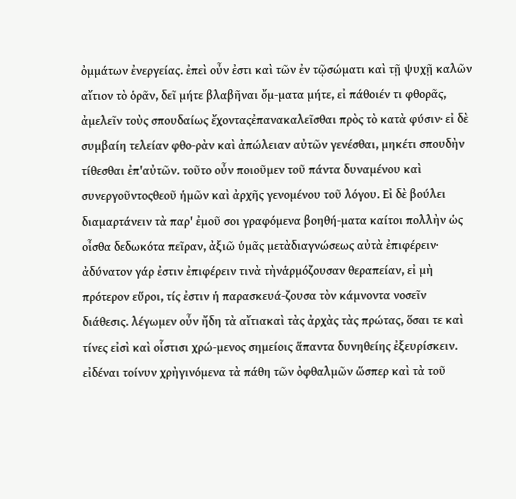ὀμμάτων ἐνεργείας. ἐπεὶ οὖν ἐστι καὶ τῶν ἐν τῷσώματι καὶ τῇ ψυχῇ καλῶν αἴτιον τὸ ὁρᾶν, δεῖ μήτε βλαβῆναι ὄμ-ματα μήτε, εἰ πάθοιέν τι φθορᾶς, ἀμελεῖν τοὺς σπουδαίως ἔχονταςἐπανακαλεῖσθαι πρὸς τὸ κατὰ φύσιν· εἰ δὲ συμβαίη τελείαν φθο-ρὰν καὶ ἀπώλειαν αὐτῶν γενέσθαι, μηκέτι σπουδὴν τίθεσθαι ἐπ'αὐτῶν. τοῦτο οὖν ποιοῦμεν τοῦ πάντα δυναμένου καὶ συνεργοῦντοςθεοῦ ἡμῶν καὶ ἀρχῆς γενομένου τοῦ λόγου. Εἰ δὲ βούλει διαμαρτάνειν τὰ παρ' ἐμοῦ σοι γραφόμενα βοηθή-ματα καίτοι πολλὴν ὡς οἶσθα δεδωκότα πεῖραν, ἀξιῶ ὑμᾶς μετὰδιαγνώσεως αὐτὰ ἐπιφέρειν· ἀδύνατον γάρ ἐστιν ἐπιφέρειν τινὰ τὴνἁρμόζουσαν θεραπείαν, εἰ μὴ πρότερον εὕροι, τίς ἐστιν ἡ παρασκευά-ζουσα τὸν κάμνοντα νοσεῖν διάθεσις. λέγωμεν οὖν ἤδη τὰ αἴτιακαὶ τὰς ἀρχὰς τὰς πρώτας, ὅσαι τε καὶ τίνες εἰσὶ καὶ οἷστισι χρώ-μενος σημείοις ἅπαντα δυνηθείης ἐξευρίσκειν. εἰδέναι τοίνυν χρὴγινόμενα τὰ πάθη τῶν ὀφθαλμῶν ὥσπερ καὶ τὰ τοῦ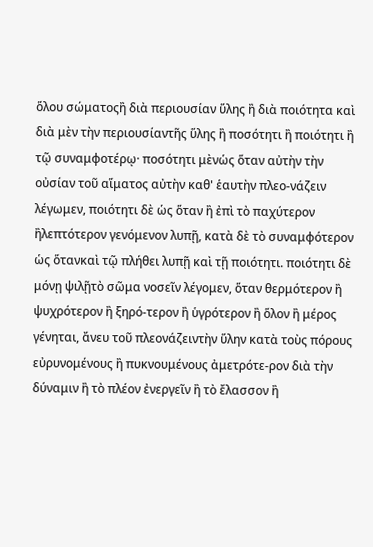ὅλου σώματοςἢ διὰ περιουσίαν ὕλης ἢ διὰ ποιότητα καὶ διὰ μὲν τὴν περιουσίαντῆς ὕλης ἢ ποσότητι ἢ ποιότητι ἢ τῷ συναμφοτέρῳ· ποσότητι μὲνὡς ὅταν αὐτὴν τὴν οὐσίαν τοῦ αἵματος αὐτὴν καθ' ἑαυτὴν πλεο-νάζειν λέγωμεν, ποιότητι δὲ ὡς ὅταν ἢ ἐπὶ τὸ παχύτερον ἢλεπτότερον γενόμενον λυπῇ, κατὰ δὲ τὸ συναμφότερον ὡς ὅτανκαὶ τῷ πλήθει λυπῇ καὶ τῇ ποιότητι. ποιότητι δὲ μόνῃ ψιλῇτὸ σῶμα νοσεῖν λέγομεν, ὅταν θερμότερον ἢ ψυχρότερον ἢ ξηρό-τερον ἢ ὑγρότερον ἢ ὅλον ἢ μέρος γένηται, ἄνευ τοῦ πλεονάζειντὴν ὕλην κατὰ τοὺς πόρους εὐρυνομένους ἢ πυκνουμένους ἀμετρότε-ρον διὰ τὴν δύναμιν ἢ τὸ πλέον ἐνεργεῖν ἢ τὸ ἔλασσον ἢ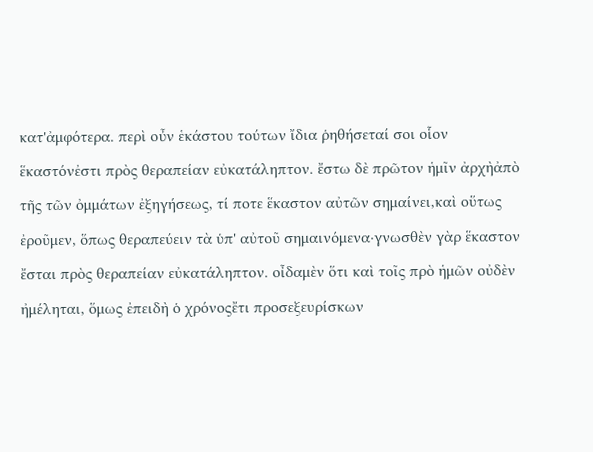κατ'ἀμφότερα. περὶ οὖν ἑκάστου τούτων ἴδια ῥηθήσεταί σοι οἷον ἕκαστόνἐστι πρὸς θεραπείαν εὐκατάληπτον. ἔστω δὲ πρῶτον ἡμῖν ἀρχὴἀπὸ τῆς τῶν ὀμμάτων ἐξηγήσεως, τί ποτε ἕκαστον αὐτῶν σημαίνει,καὶ οὕτως ἐροῦμεν, ὅπως θεραπεύειν τὰ ὑπ' αὐτοῦ σημαινόμενα·γνωσθὲν γὰρ ἕκαστον ἔσται πρὸς θεραπείαν εὐκατάληπτον. οἶδαμὲν ὅτι καὶ τοῖς πρὸ ἡμῶν οὐδὲν ἠμέληται, ὅμως ἐπειδὴ ὁ χρόνοςἔτι προσεξευρίσκων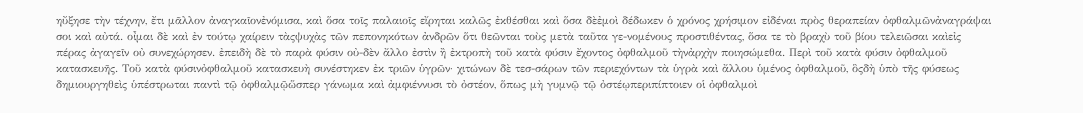ηὔξησε τὴν τέχνην, ἔτι μᾶλλον ἀναγκαῖονἐνόμισα, καὶ ὅσα τοῖς παλαιοῖς εἴρηται καλῶς ἐκθέσθαι καὶ ὅσα δὲἐμοὶ δέδωκεν ὁ χρόνος χρήσιμον εἰδέναι πρὸς θεραπείαν ὀφθαλμῶνἀναγράψαι σοι καὶ αὐτά. οἶμαι δὲ καὶ ἐν τούτῳ χαίρειν τὰςψυχὰς τῶν πεπονηκότων ἀνδρῶν ὅτι θεῶνται τοὺς μετὰ ταῦτα γε-νομένους προστιθέντας, ὅσα τε τὸ βραχὺ τοῦ βίου τελειῶσαι καὶεἰς πέρας ἀγαγεῖν οὐ συνεχώρησεν. ἐπειδὴ δὲ τὸ παρὰ φύσιν οὐ-δὲν ἄλλο ἐστὶν ἢ ἐκτροπὴ τοῦ κατὰ φύσιν ἔχοντος ὀφθαλμοῦ τὴνἀρχὴν ποιησώμεθα. Περὶ τοῦ κατὰ φύσιν ὀφθαλμοῦ κατασκευῆς. Τοῦ κατὰ φύσινὀφθαλμοῦ κατασκευὴ συνέστηκεν ἐκ τριῶν ὑγρῶν· χιτώνων δὲ τεσ-σάρων τῶν περιεχόντων τὰ ὑγρὰ καὶ ἄλλου ὑμένος ὀφθαλμοῦ, ὃςδὴ ὑπὸ τῆς φύσεως δημιουργηθεὶς ὑπέστρωται παντὶ τῷ ὀφθαλμῷὥσπερ γάνωμα καὶ ἀμφιέννυσι τὸ ὀστέον, ὅπως μὴ γυμνῷ τῷ ὀστέῳπεριπίπτοιεν οἱ ὀφθαλμοὶ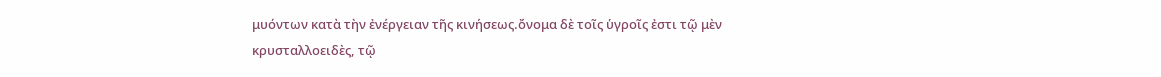μυόντων κατὰ τὴν ἐνέργειαν τῆς κινήσεως.ὄνομα δὲ τοῖς ὑγροῖς ἐστι τῷ μὲν κρυσταλλοειδὲς, τῷ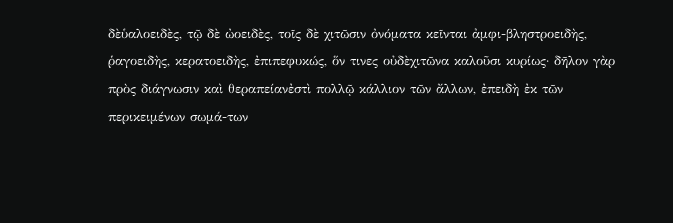δὲὑαλοειδὲς, τῷ δὲ ὠοειδὲς, τοῖς δὲ χιτῶσιν ὀνόματα κεῖνται ἀμφι-βληστροειδὴς, ῥαγοειδὴς, κερατοειδὴς, ἐπιπεφυκώς, ὅν τινες οὐδὲχιτῶνα καλοῦσι κυρίως· δῆλον γὰρ πρὸς διάγνωσιν καὶ θεραπείανἐστὶ πολλῷ κάλλιον τῶν ἄλλων, ἐπειδὴ ἐκ τῶν περικειμένων σωμά-των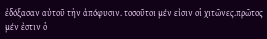ἐδόξασαν αὐτοῦ τὴν ἀπόφυσιν. τοσοῦτοι μέν εἰσιν οἱ χιτῶνες.πρῶτος μέν ἐστιν ὁ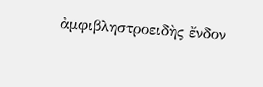ἀμφιβληστροειδὴς ἔνδον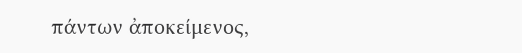πάντων ἀποκείμενος,